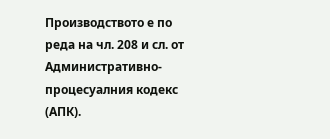Производството е по реда на чл. 208 и сл. от Административно-процесуалния кодекс (АПК).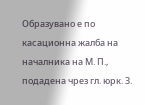Образувано е по касационна жалба на началника на М. П., подадена чрез гл. юрк. З.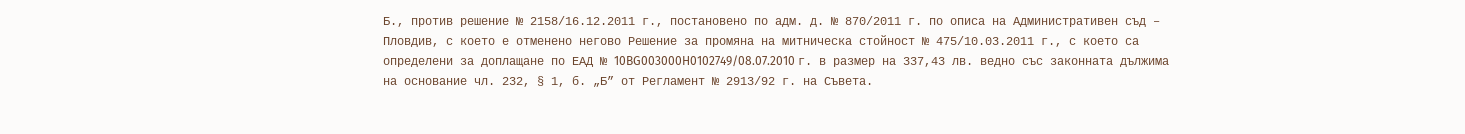Б., против решение № 2158/16.12.2011 г., постановено по адм. д. № 870/2011 г. по описа на Административен съд – Пловдив, с което е отменено негово Решение за промяна на митническа стойност № 475/10.03.2011 г., с което са определени за доплащане по ЕАД № 10BG003000H0102749/08.07.2010 г. в размер на 337,43 лв. ведно със законната дължима на основание чл. 232, § 1, б. „Б” от Регламент № 2913/92 г. на Съвета.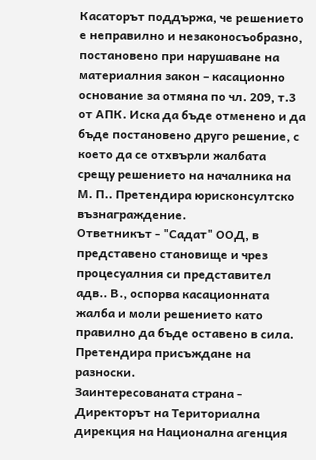Касаторът поддържа, че решението е неправилно и незаконосъобразно, постановено при нарушаване на материалния закон – касационно основание за отмяна по чл. 209, т.3 от АПК. Иска да бъде отменено и да бъде постановено друго решение, с което да се отхвърли жалбата срещу решението на началника на М. П.. Претендира юрисконсултско възнаграждение.
Ответникът - "Садат" ООД, в представено становище и чрез процесуалния си представител адв.. В., оспорва касационната жалба и моли решението като правилно да бъде оставено в сила. Претендира присъждане на разноски.
Заинтересованата страна - Директорът на Териториална дирекция на Национална агенция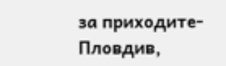за приходите-Пловдив,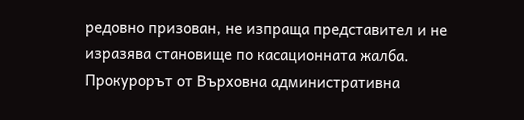редовно призован, не изпраща представител и не изразява становище по касационната жалба.
Прокурорът от Върховна административна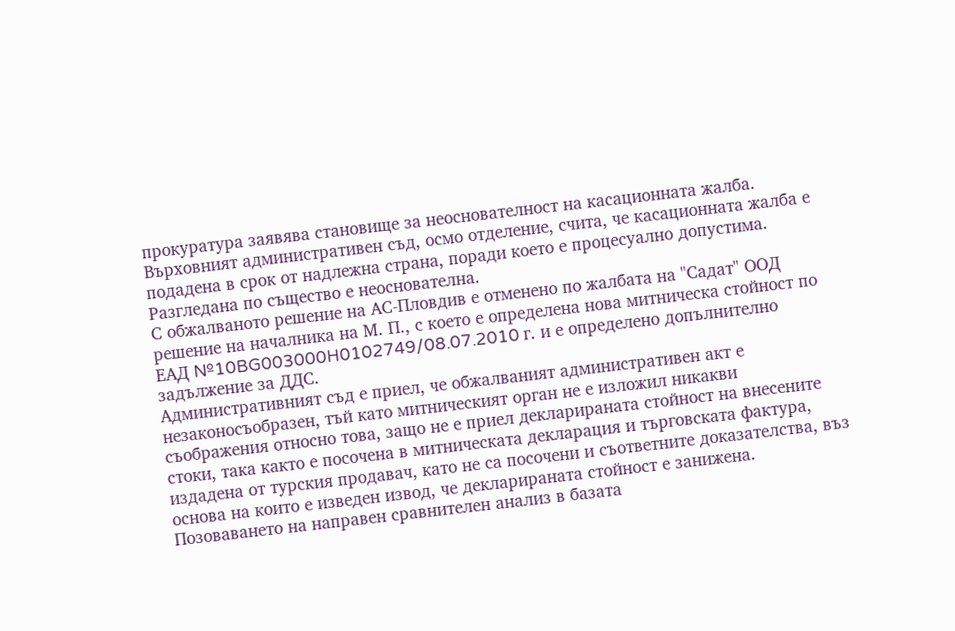прокуратура заявява становище за неоснователност на касационната жалба. Върховният административен съд, осмо отделение, счита, че касационната жалба е подадена в срок от надлежна страна, поради което е процесуално допустима. Разгледана по същество е неоснователна.
С обжалваното решение на АС-Пловдив е отменено по жалбата на "Садат" ООД решение на началника на М. П., с което е определена нова митническа стойност по ЕАД №10BG003000H0102749/08.07.2010 г. и е определено допълнително задължение за ДДС.
Административният съд е приел, че обжалваният административен акт е незаконосъобразен, тъй като митническият орган не е изложил никакви съображения относно това, защо не е приел декларираната стойност на внесените стоки, така както е посочена в митническата декларация и търговската фактура, издадена от турския продавач, като не са посочени и съответните доказателства, въз основа на които е изведен извод, че декларираната стойност е занижена. Позоваването на направен сравнителен анализ в базата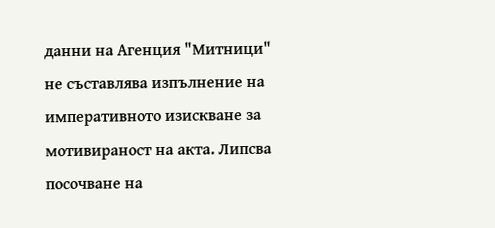данни на Агенция "Митници" не съставлява изпълнение на императивното изискване за мотивираност на акта. Липсва посочване на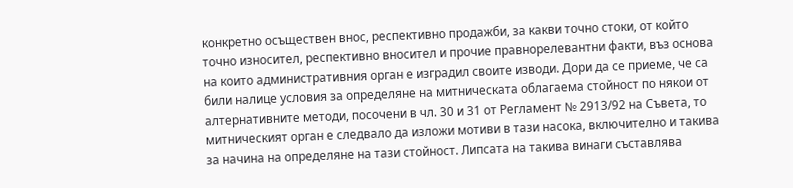конкретно осъществен внос, респективно продажби, за какви точно стоки, от който точно износител, респективно вносител и прочие правнорелевантни факти, въз основа на които административния орган е изградил своите изводи. Дори да се приеме, че са били налице условия за определяне на митническата облагаема стойност по някои от алтернативните методи, посочени в чл. 30 и 31 от Регламент № 2913/92 на Съвета, то митническият орган е следвало да изложи мотиви в тази насока, включително и такива за начина на определяне на тази стойност. Липсата на такива винаги съставлява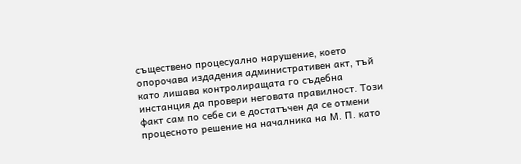съществено процесуално нарушение, което опорочава издадения административен акт, тъй като лишава контролиращата го съдебна инстанция да провери неговата правилност. Този факт сам по себе си е достатъчен да се отмени процесното решение на началника на М. П. като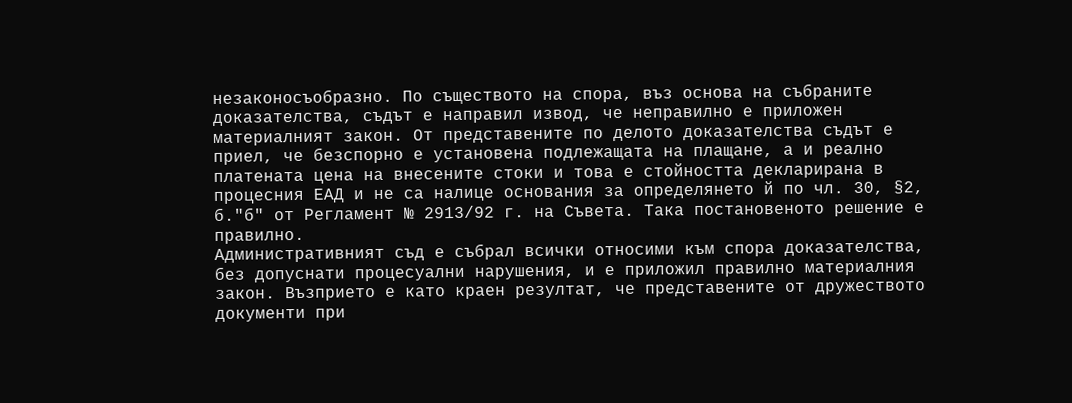незаконосъобразно. По съществото на спора, въз основа на събраните доказателства, съдът е направил извод, че неправилно е приложен материалният закон. От представените по делото доказателства съдът е приел, че безспорно е установена подлежащата на плащане, а и реално платената цена на внесените стоки и това е стойността декларирана в процесния ЕАД и не са налице основания за определянето й по чл. 30, §2, б."б" от Регламент № 2913/92 г. на Съвета. Така постановеното решение е правилно.
Административният съд е събрал всички относими към спора доказателства, без допуснати процесуални нарушения, и е приложил правилно материалния закон. Възприето е като краен резултат, че представените от дружеството документи при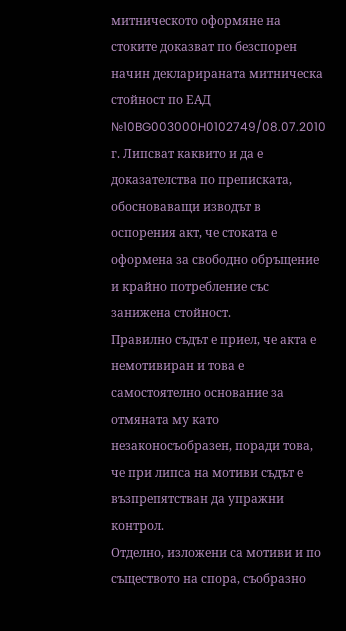митническото оформяне на стоките доказват по безспорен начин декларираната митническа стойност по ЕАД №10BG003000H0102749/08.07.2010 г. Липсват каквито и да е доказателства по преписката, обосноваващи изводът в оспорения акт, че стоката е оформена за свободно обръщение и крайно потребление със занижена стойност.
Правилно съдът е приел, че акта е немотивиран и това е самостоятелно основание за отмяната му като незаконосъобразен, поради това, че при липса на мотиви съдът е възпрепятстван да упражни контрол.
Отделно, изложени са мотиви и по съществото на спора, съобразно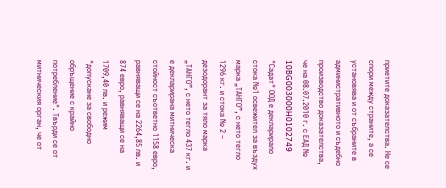приетите доказателства. Не се спори между страните, а се установява и от събраните в административното и съдебно производство доказателства, че на 08.07.2010 г. с ЕАД № 10BG003000H0102749 "Садат" ООД е декларирало стока №1 освежител за въздух марка „ТАНГО”, с нето тегло 1296 кг. и стока № 2 – дезодорант за тяло марка „ТАНГО”, с нето тегло 437 кг. и е декларирана митническа стойност съответно 1158 евро, равняващи се на 2264,85 лв. и 874 евро, равняващи се на 1709,40 лв. и режим "допускане за свободно обръщение с крайно потребление". Твърди се от митническия орган, че от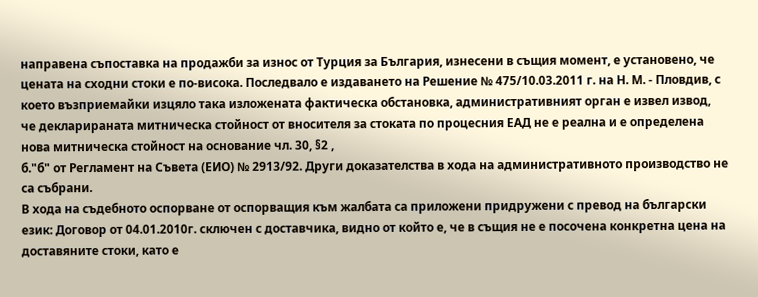направена съпоставка на продажби за износ от Турция за България, изнесени в същия момент, е установено, че цената на сходни стоки е по-висока. Последвало е издаването на Решение № 475/10.03.2011 г. на Н. М. - Пловдив, с което възприемайки изцяло така изложената фактическа обстановка, административният орган е извел извод, че декларираната митническа стойност от вносителя за стоката по процесния ЕАД не е реална и е определена нова митническа стойност на основание чл. 30, §2 ,
б."б" от Регламент на Съвета (ЕИО) № 2913/92. Други доказателства в хода на административното производство не са събрани.
В хода на съдебното оспорване от оспорващия към жалбата са приложени придружени с превод на български език: Договор от 04.01.2010г. сключен с доставчика, видно от който е, че в същия не е посочена конкретна цена на доставяните стоки, като е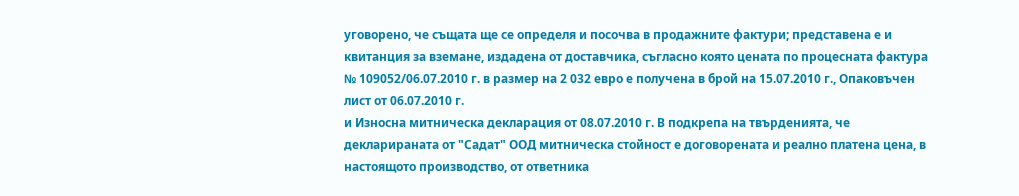уговорено, че същата ще се определя и посочва в продажните фактури; представена е и квитанция за вземане, издадена от доставчика, съгласно която цената по процесната фактура № 109052/06.07.2010 г. в размер на 2 032 евро е получена в брой на 15.07.2010 г., Опаковъчен лист от 06.07.2010 г.
и Износна митническа декларация от 08.07.2010 г. В подкрепа на твърденията, че декларираната от "Садат" ООД митническа стойност е договорената и реално платена цена, в настоящото производство, от ответника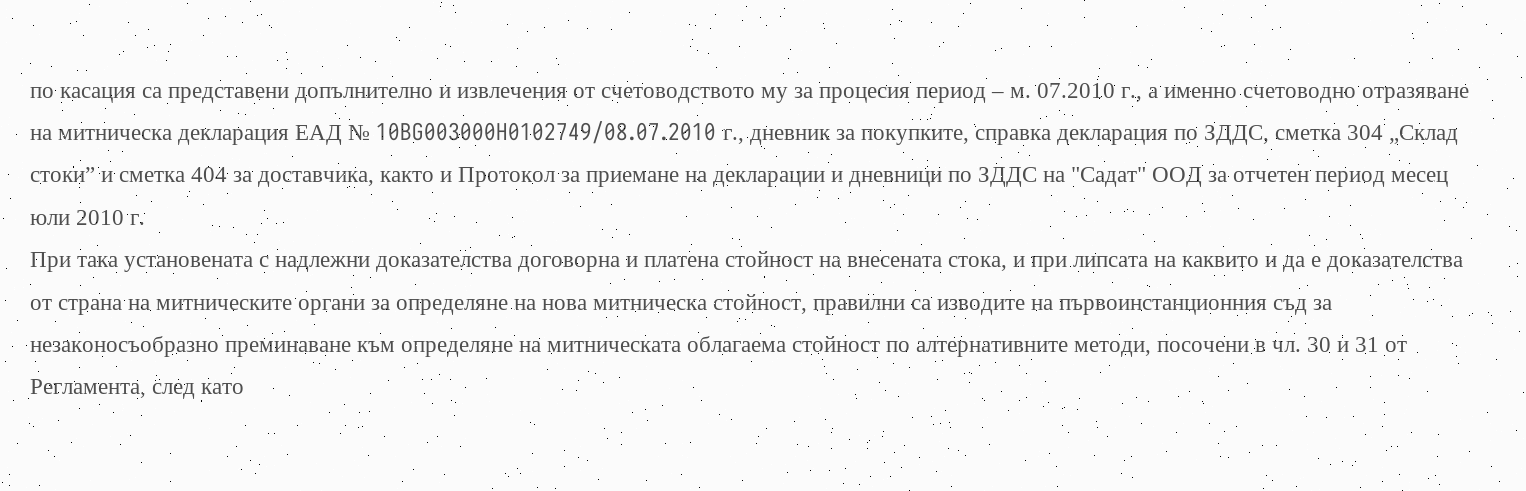по касация са представени допълнително и извлечения от счетоводството му за процесия период – м. 07.2010 г., а именно счетоводно отразяване на митническа декларация ЕАД № 10BG003000H0102749/08.07.2010 г., дневник за покупките, справка декларация по ЗДДС, сметка 304 „Склад стоки” и сметка 404 за доставчика, както и Протокол за приемане на декларации и дневници по ЗДДС на "Садат" ООД за отчетен период месец юли 2010 г.
При така установената с надлежни доказателства договорна и платена стойност на внесената стока, и при липсата на каквито и да е доказателства от страна на митническите органи за определяне на нова митническа стойност, правилни са изводите на първоинстанционния съд за незаконосъобразно преминаване към определяне на митническата облагаема стойност по алтернативните методи, посочени в чл. 30 и 31 от Регламента, след като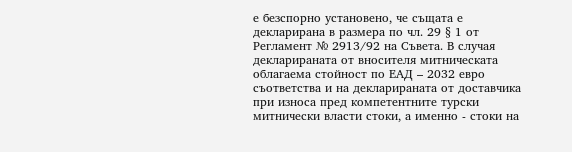е безспорно установено, че същата е декларирана в размера по чл. 29 § 1 от Регламент № 2913/92 на Съвета. В случая декларираната от вносителя митническата облагаема стойност по ЕАД – 2032 евро съответства и на декларираната от доставчика при износа пред компетентните турски митнически власти стоки, а именно - стоки на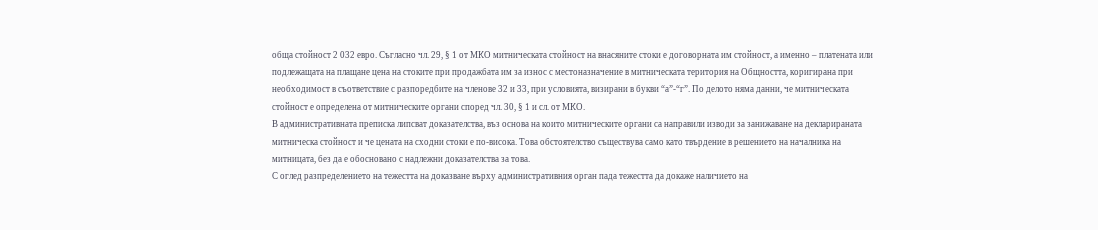обща стойност 2 032 евро. Съгласно чл. 29, § 1 от МКО митническата стойност на внасяните стоки е договорната им стойност, а именно – платената или подлежащата на плащане цена на стоките при продажбата им за износ с местоназначение в митническата територия на Общността, коригирана при необходимост в съответствие с разпоредбите на членове 32 и 33, при условията, визирани в букви “а”-“г”. По делото няма данни, че митническата стойност е определена от митническите органи според чл. 30, § 1 и сл. от МКО.
В административната преписка липсват доказателства, въз основа на които митническите органи са направили изводи за занижаване на декларираната митническа стойност и че цената на сходни стоки е по-висока. Това обстоятелство съществува само като твърдение в решението на началника на митницата, без да е обосновано с надлежни доказателства за това.
С оглед разпределението на тежестта на доказване върху административния орган пада тежестта да докаже наличието на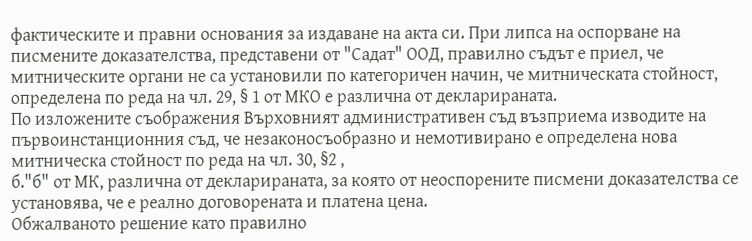фактическите и правни основания за издаване на акта си. При липса на оспорване на писмените доказателства, представени от "Садат" ООД, правилно съдът е приел, че митническите органи не са установили по категоричен начин, че митническата стойност, определена по реда на чл. 29, § 1 от МКО е различна от декларираната.
По изложените съображения Върховният административен съд възприема изводите на първоинстанционния съд, че незаконосъобразно и немотивирано е определена нова митническа стойност по реда на чл. 30, §2 ,
б."б" от МК, различна от декларираната, за която от неоспорените писмени доказателства се установява, че е реално договорената и платена цена.
Обжалваното решение като правилно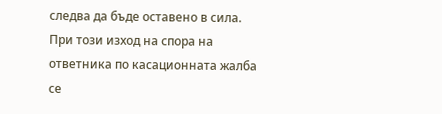следва да бъде оставено в сила.
При този изход на спора на ответника по касационната жалба се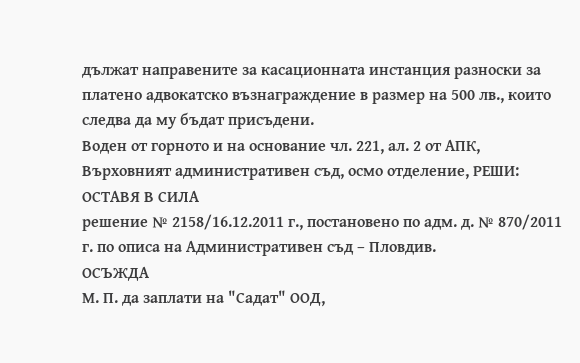дължат направените за касационната инстанция разноски за платено адвокатско възнаграждение в размер на 500 лв., които следва да му бъдат присъдени.
Воден от горното и на основание чл. 221, ал. 2 от АПК, Върховният административен съд, осмо отделение, РЕШИ: ОСТАВЯ В СИЛА
решение № 2158/16.12.2011 г., постановено по адм. д. № 870/2011 г. по описа на Административен съд – Пловдив.
ОСЪЖДА
М. П. да заплати на "Садат" ООД,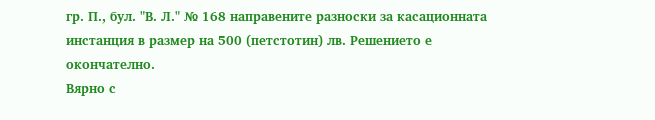гр. П., бул. "В. Л." № 168 направените разноски за касационната инстанция в размер на 500 (петстотин) лв. Решението е окончателно.
Вярно с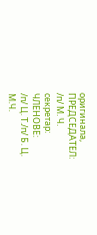оригинала,
ПРЕДСЕДАТЕЛ:
/п/ М. Ч.
секретар:
ЧЛЕНОВЕ:
/п/ Ц. Т./п/ Б. Ц.
М.Ч.